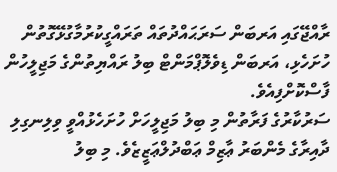ރާއްޖޭގައި އަރބަން ސަރަޙައްދުތައް ތަރައްގީކުރުމާގުޅޭގޮތުން ހުށަހެޅި، އަރބަން ޑިވެލޮޕްމަންޓް ބިލު ރައްޔިތުންގެ މަޖިލީހުން ފާސްކޮށްފިއެވެ.
ސަރުކާރުގެ ފަރާތުން މި ބިލު މަޖިލީހަށް ހުށަހެޅުއްވީ ވިލިނގިލި ދާއިރާގެ މެންބަރު ޢާޒިމް ޢަބްދުލްޢަޒީޒެވެ. މި ބިލު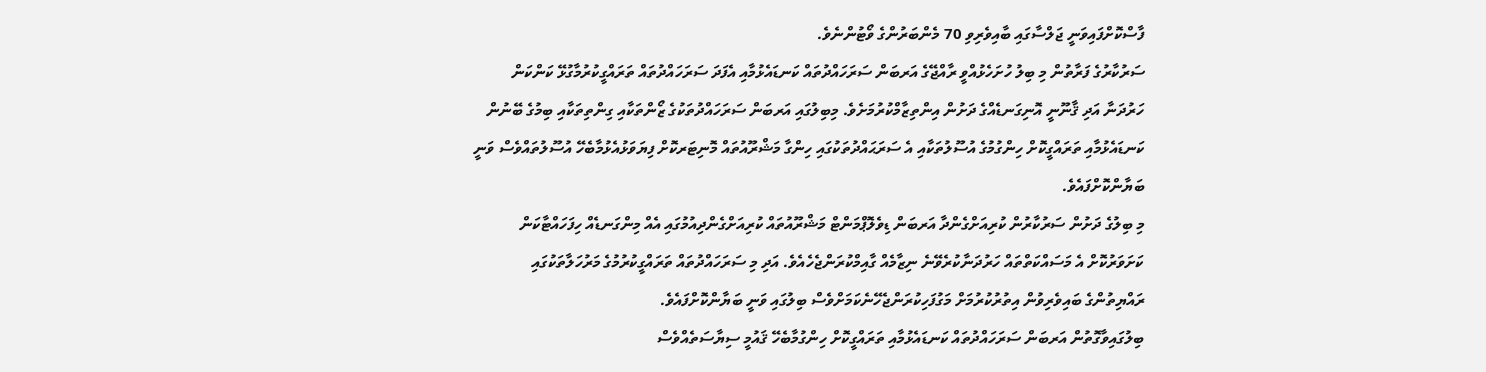ފާސްކޮށްފައިވަނީ ޖަލްސާގައި ބާއިވެރިވި 70 މެންބަރުންގެ ވޯޓުންނެވެ.
ސަރުކާރުގެ ފަރާތުން މި ބިލު ހުށަހެޅުއްވީ ރާއްޖޭގެ އަރބަން ސަރަހައްދުތައް ކަނޑައެޅުމާއި އެފަދަ ސަރަހައްދުތައް ތަރައްގީކުރުމާގުޅޭ ކަންކަން ހަރުދަނާ އަދި ޤާނޫނީ އޮނިގަނޑެއްގެ ދަށުން އިންތިޒާމްކުރުމަށެވެ. މިބިލުގައި އަރބަން ސަރަހައްދުތަކުގެ ޒޯންތަކާއި ގިންތިތަކާއި ބިމުގެ ބޭނުން ކަނޑައެޅުމާއި ތަރައްގީކޮށް ހިންގުމުގެ އުސޫލުތަކާއި އެ ސަރަޙައްދުތަކުގައި ހިންގާ މަޝްރޫއުތައް މޮނިޓަރކޮށް ފިޔަވަޅުއެޅުމާބެހޭ އުސޫލުތައްވެސް ވަނީ ބަޔާންކޮށްފައެވެ.
މި ބިލުގެ ދަށުން ސަރުކާރުން ކުރިއަށްގެންދާ އަރބަން ޑިވެލޮޕްމަންޓް މަޝްރޫއުތައް ކުރިއަށްގެންދިއުމުގައި އެއް މިންގަނޑެއް ހިފަހައްޓާކަން ކަށަވަރުކޮށް އެ މަސައްކަތްތައް ހަރުދަނާކުރެވޭނެ ނިޒާމެއް ގާއިމްކުރަންޖެހެއެވެ. އަދި މި ސަރަހައްދުތައް ތަރައްގީކުރުމުގެ މަރުހަލާތަކުގައި ރައްޔިތުންގެ ބައިވެރިވުން އިތުރުކުރުމަށް މަގުފަހިކުރަންޖެހޭނެކަމަށްވެސް ބިލުގައި ވަނީ ބަޔާންކޮށްފައެވެ.
ބިލުގައިވާގޮތުން އަރބަން ސަރަހައްދުތައް ކަނޑައެޅުމާއި ތަރައްގީކޮށް ހިންގުމާބެހޭ ޤައުމީ ސިޔާސަތެއްވެސް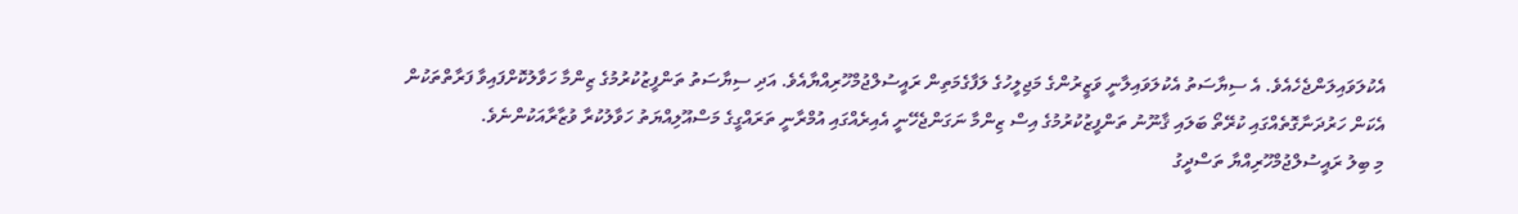އެކުލަވައިލަންޖެހެއެވެ. އެ ސިޔާސަތު އެކުލަވައިލާނީ ވަޒީރުންގެ މަޖިލީހުގެ ލަފާގެމަތިން ރައީސުލްޖުމްހޫރިއްޔާއެވެ. އަދި ސިޔާސަތު ތަންފީޒުކުރުމުގެ ޒިންމާ ހަވާލުކޮށްފައިވާ ފަރާތްތަކުން އެކަން ހަރުދަނާގޮތެއްގައި ކުރޭތޯ ބަލައި ޤާނޫނު ތަންފީޒުކުރުމުގެ އިސް ޒިންމާ ނަގަންޖެހޭނީ އެއިރެއްގައި އުމްރާނީ ތަރައްގީގެ މަސްއޫލިއްޔަތު ހަވާލުކުރާ ވުޒާރާއަކުންނެވެ.
މި ބިލު ރައީސުލްޖުމްހޫރިއްޔާ ތަސްދީގު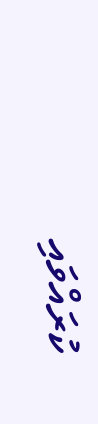ކުރައްވައި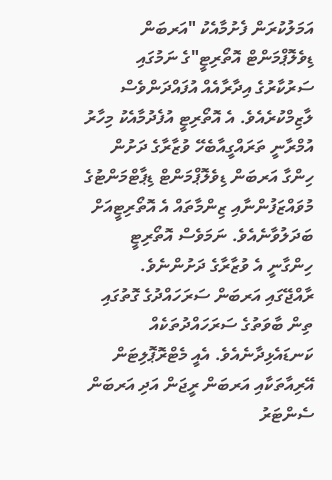އަމަލުކުރަން ފެށުމާއެކު "އަރބަން ޑިވެލޮޕްމަންޓް އޮތޯރިޓީ"ގެ ނަމުގައި ސަރުކާރުގެ އިދާރާއެއް އުފައްދަންވެސް ލާޒިމްކުރެއެވެ. އެ އޮތޯރިޓީ އުފެދުމާއެކު މިހާރު އުމްރާނީ ތަރައްގީއާބެހޭ ވުޒާރާގެ ދަށުން ހިންގާ އަރބަން ޑިވެލޮޕްމަންޓް ޑިޕާޓްމަންޓުގެ މުވައްޒަފުންނާއި ޒިންމާތައް އެ އޮތޯރިޓީއަށް ބަދަލުވާނެއެވެ. ނަމަވެސް އޮތޯރިޓީ ހިންގާނީ އެ ވުޒާރާގެ ދަށުންނެވެ.
ރާއްޖޭގައި އަރބަން ސަރަހައްދުގެ ގޮތުގައި ތިން ބާވަތުގެ ސަރަހައްދުތަކެއް ކަނޑައެޅިދާނެއެވެ. އެއީ މެޓްރޮޕޮލިޓަން އޭރިއާތަކާއި އަރބަން ރީޖަން އަދި އަރބަން ސެންޓަރު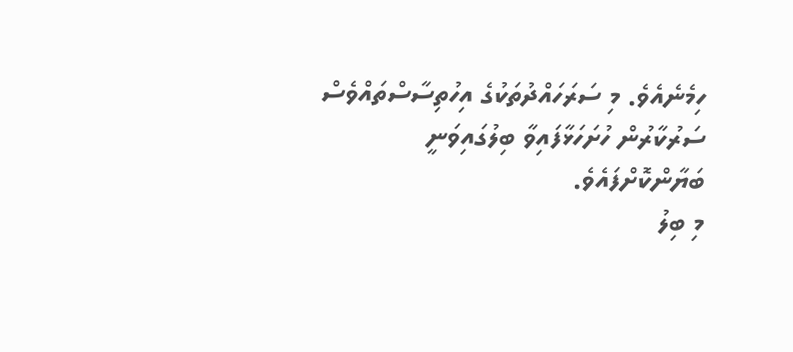ހިމެނެއެވެ. މި ސަރަހައްދުތަކުގެ އިހުތިސާސްތައްވެސް ސަރުކާރުން ހުށަހަޅާފައިވާ ބިލުގައިވަނީ ބަޔާންކޮށްފައެވެ.
މި ބިލު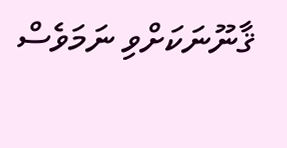ޤާނޫނަކަށްވި ނަމަވެސް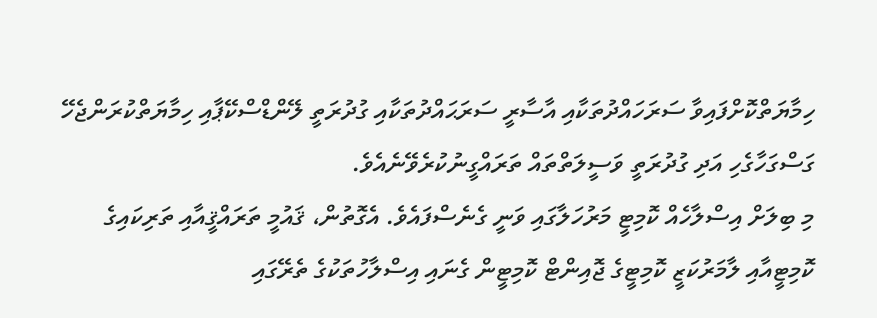ހިމާޔަތްކޮށްފައިވާ ސަރަހައްދުތަކާއި އާސާރީ ސަރަޙައްދުތަކާއި ގުދުރަތީ ލޭންޑްސްކޭޕާއި ހިމާޔަތްކުރަންޖެހޭ ގަސްގަހާގެހި އަދި ގުދުރަތީ ވަސީލަތްތައް ތަރައްގީނުކުރެވޭނެއެވެ.
މި ބިލަށް އިސްލާހެއް ކޮމިޓީ މަރުހަލާގައި ވަނީ ގެނެސްފައެވެ. އެގޮތުން، ޤައުމީ ތަރައްޤީއާއި ތަރިކައިގެ ކޮމިޓީއާއި ލާމަރުކަޒީ ކޮމިޓީގެ ޖޮއިންޓް ކޮމިޓީން ގެނައި އިސްލާހުތަކުގެ ތެރޭގައި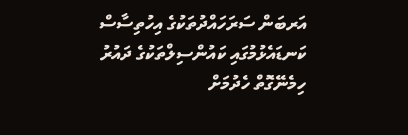އަރބަން ސަރަހައްދުތަކުގެ އިހުތިސާސް ކަނޑައެޅުމުގައި ކައުންސިލްތަކުގެ ދައުރު ހިމެނޭގޮތް ހެދުމަށް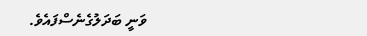ވަނީ ބަދަލުގެނެސްފައެވެ.